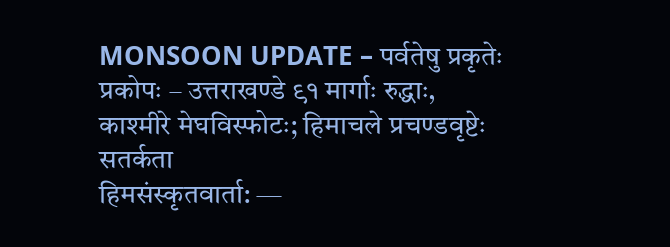MONSOON UPDATE – पर्वतेषु प्रकृतेः प्रकोपः – उत्तराखण्डे ९१ मार्गाः रुद्धाः, काश्मीरे मेघविस्फोटः; हिमाचले प्रचण्डवृष्टेः सतर्कता
हिमसंस्कृतवार्ता: —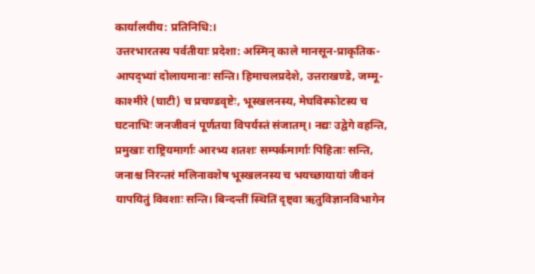कार्यालयीय: प्रतिनिधि:।
उत्तरभारतस्य पर्वतीयाः प्रदेशा: अस्मिन् काले मानसून-प्राकृतिक-आपद्भ्यां दोलायमानाः सन्ति। हिमाचलप्रदेशे, उत्तराखण्डे, जम्मू-काश्मीरे (घाटी) च प्रचण्डवृष्टेः, भूस्खलनस्य, मेघविस्फोटस्य च घटनाभिः जनजीवनं पूर्णतया विपर्यस्तं संजातम्। नद्यः उद्वेगे वहन्ति, प्रमुखाः राष्ट्रियमार्गाः आरभ्य शतशः सम्पर्कमार्गाः पिहिताः सन्ति, जनाश्च निरन्तरं मलिनावशेष भूस्खलनस्य च भयच्छायायां जीवनं यापयितुं विवशाः सन्ति। बिन्दन्तीं स्थितिं दृष्ट्वा ऋतुविज्ञानविभागेन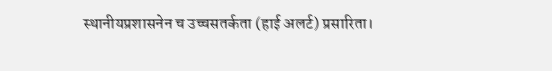स्थानीयप्रशासनेन च उच्चसतर्कता (हाई अलर्ट) प्रसारिता।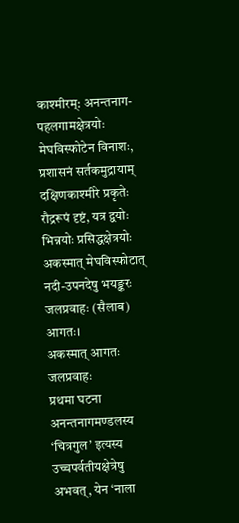काश्मीरम्: अनन्तनाग-पहलगामक्षेत्रयोः मेघविस्फोटेन विनाशः, प्रशासनं सर्तकमुद्रायाम्
दक्षिणकाश्मीरे प्रकृतेः रौद्ररूपं दृष्टं, यत्र द्वयोः भिन्नयोः प्रसिद्धक्षेत्रयोः अकस्मात् मेघविस्फोटात् नदी-उपनदेषु भयङ्करः जलप्रवाहः (सैलाब) आगतः।
अकस्मात् आगतः जलप्रवाहः
प्रथमा घटना अनन्तनागमण्डलस्य ‘चित्रगुल’ इत्यस्य उच्चपर्वतीयक्षेत्रेषु अभवत्, येन ‘नाला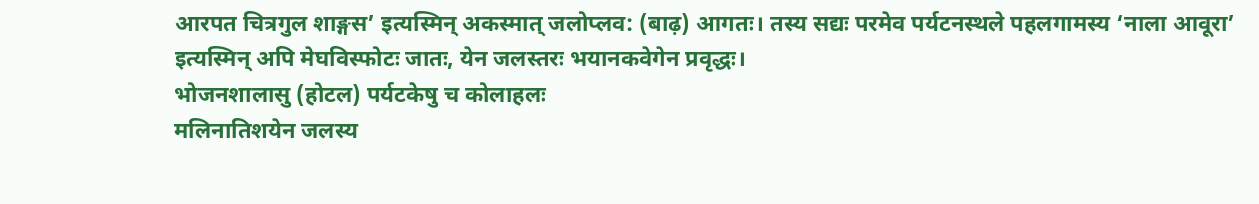आरपत चित्रगुल शाङ्गस’ इत्यस्मिन् अकस्मात् जलोप्लव: (बाढ़) आगतः। तस्य सद्यः परमेव पर्यटनस्थले पहलगामस्य ‘नाला आवूरा’ इत्यस्मिन् अपि मेघविस्फोटः जातः, येन जलस्तरः भयानकवेगेन प्रवृद्धः।
भोजनशालासु (होटल) पर्यटकेषु च कोलाहलः
मलिनातिशयेन जलस्य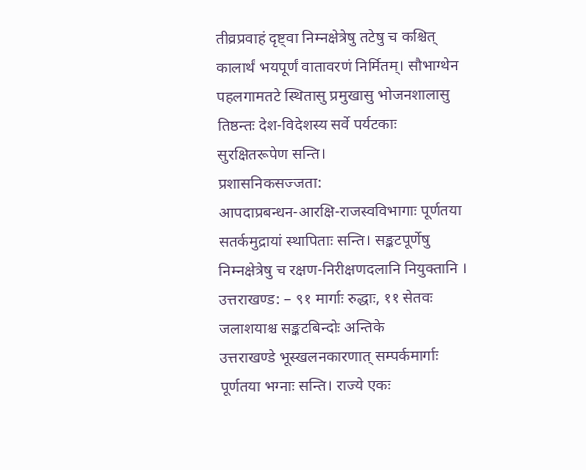तीव्रप्रवाहं दृष्ट्वा निम्नक्षेत्रेषु तटेषु च कश्चित् कालार्थं भयपूर्णं वातावरणं निर्मितम्। सौभाग्थेन पहलगामतटे स्थितासु प्रमुखासु भोजनशालासु तिष्ठन्तः देश-विदेशस्य सर्वे पर्यटकाः सुरक्षितरूपेण सन्ति।
प्रशासनिकसज्जता:
आपदाप्रबन्धन-आरक्षि-राजस्वविभागाः पूर्णतया सतर्कमुद्रायां स्थापिताः सन्ति। सङ्कटपूर्णेषु निम्नक्षेत्रेषु च रक्षण-निरीक्षणदलानि नियुक्तानि ।
उत्तराखण्ड: – ९१ मार्गाः रुद्धाः, ११ सेतवः जलाशयाश्च सङ्कटबिन्दोः अन्तिके
उत्तराखण्डे भूस्खलनकारणात् सम्पर्कमार्गाः पूर्णतया भग्नाः सन्ति। राज्ये एकः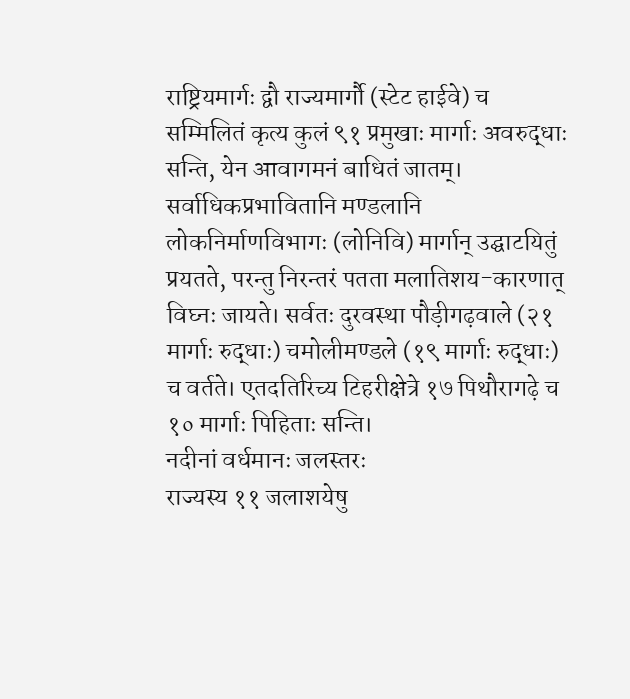राष्ट्रियमार्गः द्वौ राज्यमार्गौ (स्टेट हाईवे) च सम्मिलितं कृत्य कुलं ९१ प्रमुखाः मार्गाः अवरुद्धाः सन्ति, येन आवागमनं बाधितं जातम्।
सर्वाधिकप्रभावितानि मण्डलानि
लोकनिर्माणविभागः (लोनिवि) मार्गान् उद्घाटयितुं प्रयतते, परन्तु निरन्तरं पतता मलातिशय-कारणात् विघ्नः जायते। सर्वतः दुरवस्था पौड़ीगढ़वाले (२१ मार्गाः रुद्धाः) चमोलीमण्डले (१९ मार्गाः रुद्धाः) च वर्तते। एतदतिरिच्य टिहरीक्षेत्रे १७ पिथौरागढ़े च १० मार्गाः पिहिताः सन्ति।
नदीनां वर्धमानः जलस्तरः
राज्यस्य ११ जलाशयेषु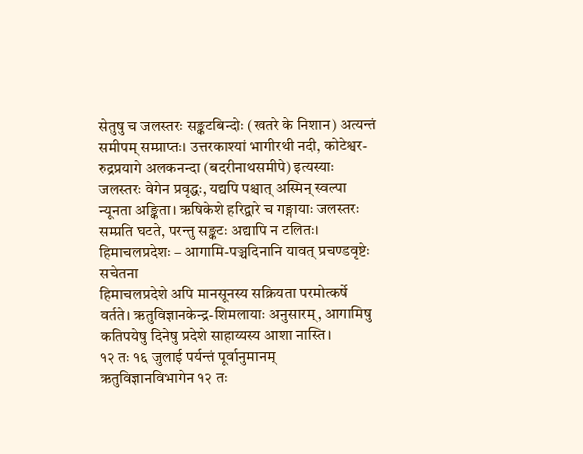सेतुषु च जलस्तरः सङ्कटबिन्दोः (खतरे के निशान) अत्यन्तं समीपम् सम्प्राप्तः। उत्तरकाश्यां भागीरथी नदी, कोटेश्वर-रुद्रप्रयागे अलकनन्दा (बदरीनाथसमीपे) इत्यस्याः जलस्तरः वेगेन प्रवृद्धः, यद्यपि पश्चात् अस्मिन् स्वल्पा न्यूनता अङ्किता। ऋषिकेशे हरिद्वारे च गङ्गायाः जलस्तरः सम्प्रति घटते, परन्तु सङ्कटः अद्यापि न टलितः।
हिमाचलप्रदेशः – आगामि-पञ्चदिनानि यावत् प्रचण्डवृष्टेः सचेतना
हिमाचलप्रदेशे अपि मानसूनस्य सक्रियता परमोत्कर्षे वर्तते। ऋतुविज्ञानकेन्द्र-शिमलायाः अनुसारम्, आगामिषु कतिपयेषु दिनेषु प्रदेशे साहाय्यस्य आशा नास्ति।
१२ तः १६ जुलाई पर्यन्तं पूर्वानुमानम्
ऋतुविज्ञानविभागेन १२ तः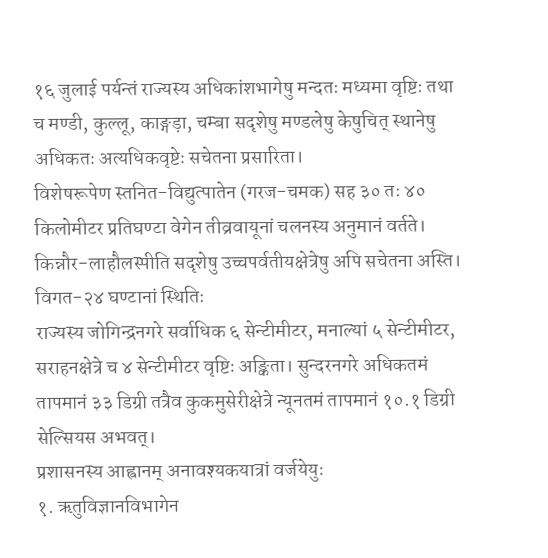१६ जुलाई पर्यन्तं राज्यस्य अधिकांशभागेषु मन्दतः मध्यमा वृष्टिः तथा च मण्डी, कुल्लू, काङ्गड़ा, चम्बा सदृशेषु मण्डलेषु केषुचित् स्थानेषु अधिकतः अत्यधिकवृष्टेः सचेतना प्रसारिता।
विशेषरूपेण स्तनित-विद्युत्पातेन (गरज-चमक) सह ३० तः ४० किलोमीटर प्रतिघण्टा वेगेन तीव्रवायूनां चलनस्य अनुमानं वर्तते। किन्नौर-लाहौलस्पीति सदृशेषु उच्चपर्वतीयक्षेत्रेषु अपि सचेतना अस्ति।
विगत-२४ घण्टानां स्थितिः
राज्यस्य जोगिन्द्रनगरे सर्वाधिक ६ सेन्टीमीटर, मनाल्यां ५ सेन्टीमीटर, सराहनक्षेत्रे च ४ सेन्टीमीटर वृष्टिः अङ्किता। सुन्दरनगरे अधिकतमं तापमानं ३३ डिग्री तत्रैव कुकमुसेरीक्षेत्रे न्यूनतमं तापमानं १०.१ डिग्री सेल्सियस अभवत्।
प्रशासनस्य आह्वानम् अनावश्यकयात्रां वर्जयेयुः
१. ऋतुविज्ञानविभागेन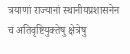त्रयाणां राज्यानां स्थानीयप्रशासनेन च अतिवृष्टियुक्तेषु क्षेत्रेषु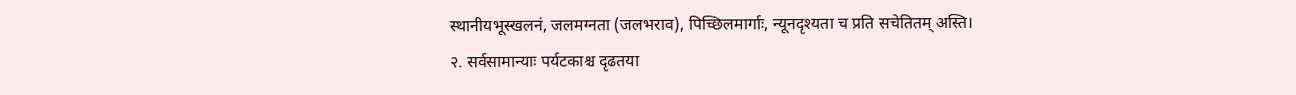स्थानीयभूस्खलनं, जलमग्नता (जलभराव), पिच्छिलमार्गाः, न्यूनदृश्यता च प्रति सचेतितम् अस्ति।
२. सर्वसामान्याः पर्यटकाश्च दृढतया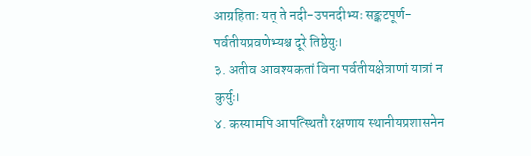आग्रहिताः यत् ते नदी-उपनदीभ्यः सङ्कटपूर्ण-पर्वतीयप्रवणेभ्यश्च दूरे तिष्ठेयुः।
३. अतीव आवश्यकतां विना पर्वतीयक्षेत्राणां यात्रां न कुर्युः।
४. कस्यामपि आपत्स्थितौ रक्षणाय स्थानीयप्रशासनेन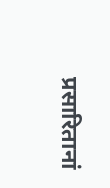प्रसारितानां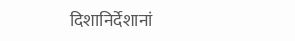दिशानिर्देशानां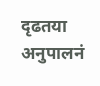दृढतया अनुपालनं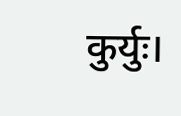कुर्युः।